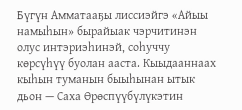Бүгүн Амматааҕы лиссиэйгэ «Айыы намыһын» бырайыак чэрчитинэн олус интэриэһинэй, соһуччу көрсүһүү буолан ааста. Кыыдааннаах кыһын туманын быыһынан ытык дьон — Саха Өрөспүүбүлүкэтин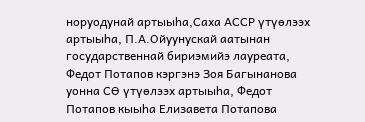норуодунай артыыһа,Саха АССР үтүөлээх артыыһа, П.А.Ойуунускай аатынан государственнай бириэмийэ лауреата, Федот Потапов кэргэнэ Зоя Багынанова уонна СӨ үтүөлээх артыыһа, Федот Потапов кыыһа Елизавета Потапова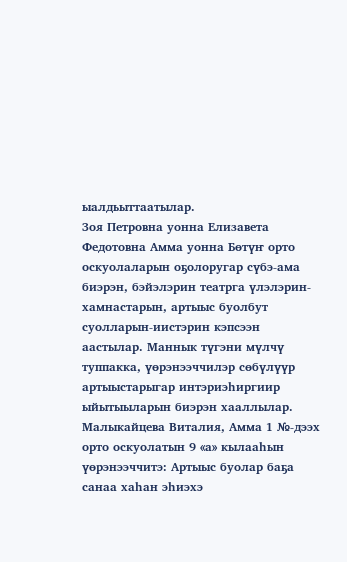ыалдьыттаатылар.
Зоя Петровна уонна Елизавета Федотовна Амма уонна Бөтүҥ орто оскуолаларын оҕолоругар сүбэ-ама биэрэн, бэйэлэрин театрга үлэлэрин-хамнастарын, артыыс буолбут суолларын-иистэрин кэпсээн аастылар. Маннык түгэни мүлчү туппакка, үөрэнээччилэр сөбүлүүр артыыстарыгар интэриэһиргиир ыйытыыларын биэрэн хааллылар.
Малыкайцева Виталия, Амма 1 №-дээх орто оскуолатын 9 «а» кылааһын үөрэнээччитэ: Артыыс буолар баҕа санаа хаһан эһиэхэ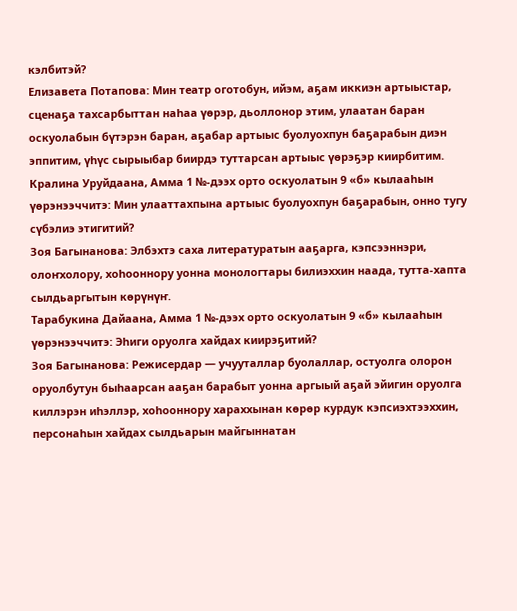кэлбитэй?
Елизавета Потапова: Мин театр оготобун, ийэм, аҕам иккиэн артыыстар, сценаҕа тахсарбыттан наһаа үөрэр, дьоллонор этим, улаатан баран оскуолабын бүтэрэн баран, аҕабар артыыс буолуохпун баҕарабын диэн эппитим, үһүс сырыыбар биирдэ туттарсан артыыс үөрэҕэр киирбитим.
Кралина Уруйдаана, Амма 1 №-дээх орто оскуолатын 9 «б» кылааһын үөрэнээччитэ: Мин улааттахпына артыыс буолуохпун баҕарабын, онно тугу сүбэлиэ этигитий?
Зоя Багынанова: Элбэхтэ саха литературатын ааҕарга, кэпсээннэри, олоҥхолору, хоһооннору уонна монологтары билиэххин наада, тутта-хапта сылдьаргытын көрүнүҥ.
Тарабукина Дайаана, Амма 1 №-дээх орто оскуолатын 9 «б» кылааһын үөрэнээччитэ: Эһиги оруолга хайдах киирэҕитий?
Зоя Багынанова: Режисердар — учууталлар буолаллар, остуолга олорон оруолбутун быһаарсан ааҕан барабыт уонна аргыый аҕай эйигин оруолга киллэрэн иһэллэр, хоһооннору хараххынан көрөр курдук кэпсиэхтээххин, персонаһын хайдах сылдьарын майгыннатан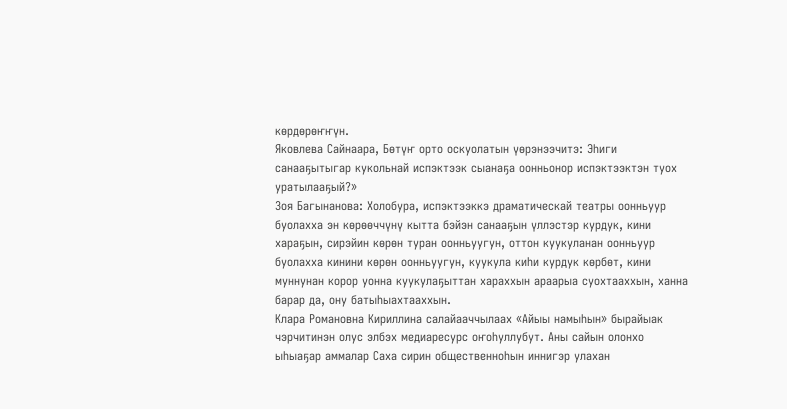көрдөрөҥҥүн.
Яковлева Сайнаара, Бөтүҥ орто оскуолатын үөрэнээчитэ: Эһиги санааҕытыгар кукольнай испэктээк сыанаҕа оонньонор испэктээктэн туох уратылааҕый?»
Зоя Багынанова: Холобура, испэктээккэ драматическай театры оонньуур буолахха эн көрөөччүнү кытта бэйэн санааҕын үллэстэр курдук, кини хараҕын, сирэйин көрөн туран оонньуугун, оттон куукуланан оонньуур буолахха кинини көрөн оонньуугун, куукула киһи курдук көрбөт, кини муннунан корор уонна куукулаҕыттан хараххын араарыа суохтааххын, ханна барар да, ону батыһыахтааххын.
Клара Романовна Кириллина салайааччылаах «Айыы намыһын» бырайыак чэрчитинэн олус элбэх медиаресурс оҥоһуллубут. Аны сайын олонхо ыһыаҕар аммалар Саха сирин общественноһын иннигэр улахан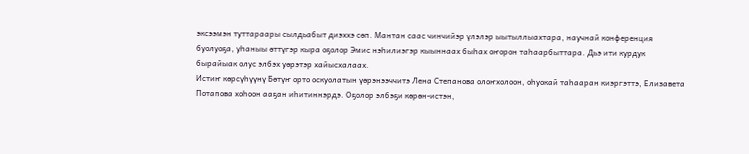эксээмэн туттараары сылдьабыт диэххэ сөп. Мантан саас чинчийэр үлэлэр ыытыллыахтара, научнай конференция буолуоҕа, уһаныы өттүгэр кыра оҕолор Эмис нэһилиэгэр кыыннаах быһах оҥорон таһаарбыттара. Дьэ ити курдук бырайыак олус элбэх уөрэтэр хайысхалаах.
Истиҥ көрсүһүүнү Бөтүҥ орто оскуолатын үөрэнээччитэ Лена Степанова олоҥхолоон, оһуокай таһааран киэргэттэ, Елизавета Потапова хоһоон ааҕан иһитиннэрдэ. Оҕолор элбэҕи көрөн-истэн,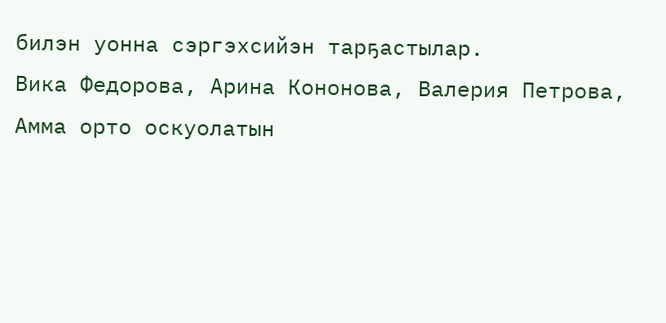билэн уонна сэргэхсийэн тарҕастылар.
Вика Федорова, Арина Кононова, Валерия Петрова, Амма орто оскуолатын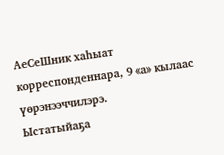АеСеШник хаһыат корреспонденнара, 9 «а» кылаас үөрэнээччилэрэ.
Ыстатыйаҕа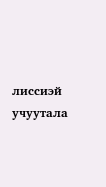лиссиэй учуутала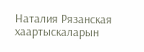Наталия Рязанская хаартыскаларын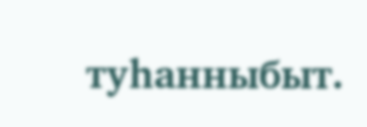туһанныбыт.